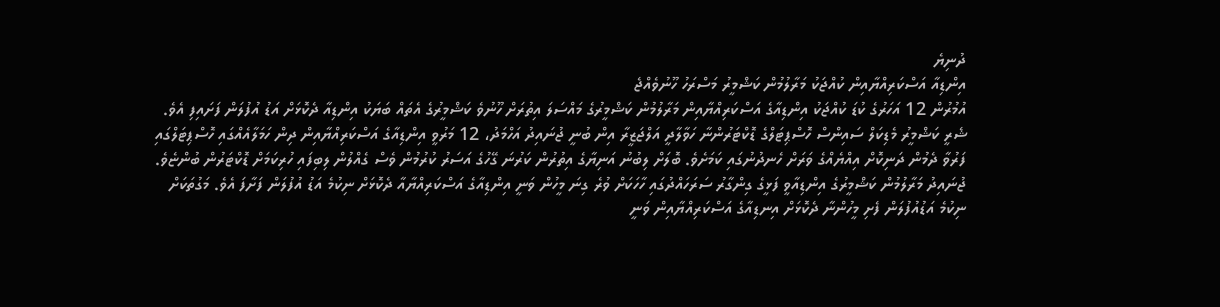ދުނިޔެ
އިންޑިއާ އަސްކަރިއްޔާއިން ކުއްޖަކު މަރާލުމުން ކަޝްމީރު މަސްރަހު ހޫނުވެއްޖެ
އުމުރުން 12 އަހަރުގެ ކުޑަ ކުއްޖަކު އިންޑިއާގެ އަސްކަރިއްޔާއިން މަރާލުމުން ކަޝްމީރުގެ މައްސަލަ އިތުރަށް ހޫނުވެ ކަޝްމީރުގެ އެތައް ބަޔަކު އިންޑިއާ ދެކޮޅަށް އަޑު އުފުލަން ފަށައިފި އެވެ.
ޝެރީ ކަޝްމީރު މެޑިކަލް ސައިންސް ހޮސްޕިޓަލްގެ ޑޮކްޓަރުންނާ ހަވާލާދީ އަލްޖަޒީރާ އިން ބުނީ ޖުނައިދު އަހްމަދު، 12 މަރުވީ އިންޑިއާގެ އަސްކަރިއްޔާއިން ދިން ހަމަލާއެއްގައި ހޮސްޕިޓަލްގައި ފަރުވާ ދެމުން ދަނިކޮށް އިއްޔެއްގެ ވަރަށް ހެނދުނުގައި ކަމަށެވެ. ބޮލަށް ލިބުނު އަނިޔާގެ އިތުރުން ކަރުނަ ގޭހުގެ އަސަރު ކުރުމުން ވެސް ގެއްލުން ލިބިފައި ހުރިކަމަށް ޑޮކްޓަރުން ބުންޏެވެ.
ޖުނައިދު މަރާލުމުން ކަޝްމީރުގެ އިންޑިއާވީ ފަޅީގެ ގިންގާރު ސަރަހައްދުގައި ހާހަކަށް ވުރެ ގިނަ މީހުން ވަނީ އިންޑިއާގެ އަސްކަރިއްޔާއާ ދެކޮޅަށް ނިކުމެ އަޑު އުފުލަން ފަށާފަ އެވެ. މަގުތަކަށް ނިކުމެ އަޑުއުފުލަން ފެށި މީހުންނާ ދެކޮޅަށް އިނޑިއާގެ އަސްކަރިއްޔާއިން ވަނީ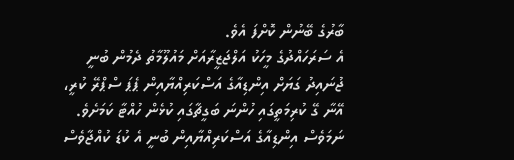ބާރުގެ ބޭނުން ކޮށްފަ އެވެ.
އެ ސަރަހައްދުގެ މީހަކު އަލްޖަޒީރާއަށް މައުލޫމާތު ދެމުން ބުނީ ޖުނައިދު ގަޔަށް އިންޑިއާގެ އަސްކަރިއްޔާއިން ޕެޕަ ސްޕްރޭ ކުރީ، އޭނާ ގޭ ކުރިމަތީގައި ހުންނަ ބަގީޗާގައި ކުޅެން ހުއްޓާ ކަމަށެވެ. ނަމަވެސް އިންޑިއާގެ އަސްކަރިއްޔާއިން ބުނީ އެ ކުޑަ ކުއްޖާވެސް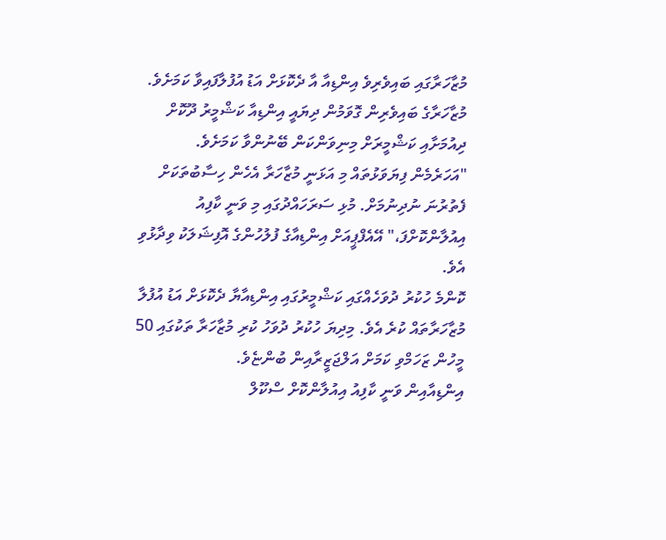މުޒާހަރާގައި ބައިވެރިވެ އިންޑިއާ އާ ދެކޮޅަށް އަޑު އުފުލާފައިވާ ކަމަށެވެ. މުޒާހަރާގެ ބައިވެރިން ގޮވަމުން ދިޔައީ އިންޑިއާ ކަޝްމީރު ދޫކޮށް ދިއުމަށާއި ކަޝްމީރަށް މިނިވަންކަން ބޭނުންވާ ކަމަށެވެ.
"އަހަރެމެން ފިޔަވަޅުތައް މި އަޅަނީ މުޒާހަރާ އެހެން ހިސާބުތަކަށް ފެތުރުނަ ނުދިނުމަށް. މުޅި ސަރަހައްދުގައި މި ވަނީ ކާފިއު އިއުލާންކޮށްފަ،" އޭއެފްޕީއަށް އިންޑިއާގެ ފުލުހުންގެ އޮފިޝަލަކު ވިދާޅުވި އެވެ.
ކޮންމެ ހުކުރު ދުވަހެއްގައި ކަޝްމީރުގައި އިންޑިއާޔާ ދެކޮޅަށް އަޑު އުފުލާ މުޒާހަރާތައް ކުރެ އެވެ. މިދިޔަ ހުކުރު ދުވަހު ކުރި މުޒާހަރާ ތަކުގައި 50 މީހުން ޒަހަމްވި ކަމަށް އަލްޖަޒީރާއިން ބުންޏެވެ.
އިންޑިއާއިން ވަނީ ކާފިއު އިއުލާންކޮށް ސްކޫލް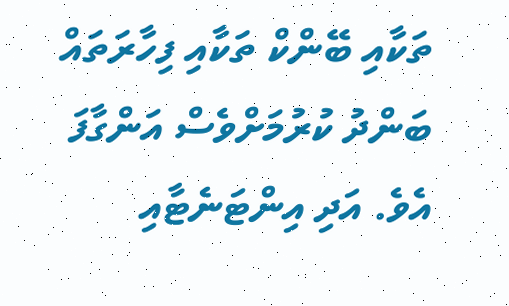ތަކާއި ބޭންކް ތަކާއި ފިހާރަތައް ބަންދު ކުރުމަށްވެސް އަންގާފަ އެވެ. އަދި އިންޓަނެޓާއި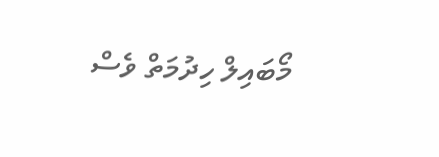މޯބައިލް ހިދުމަތް ވެސް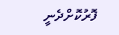ފޮރުކޮށްދެނީ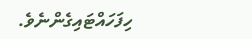ހިފަހައްޓައިގެންނެވެ.